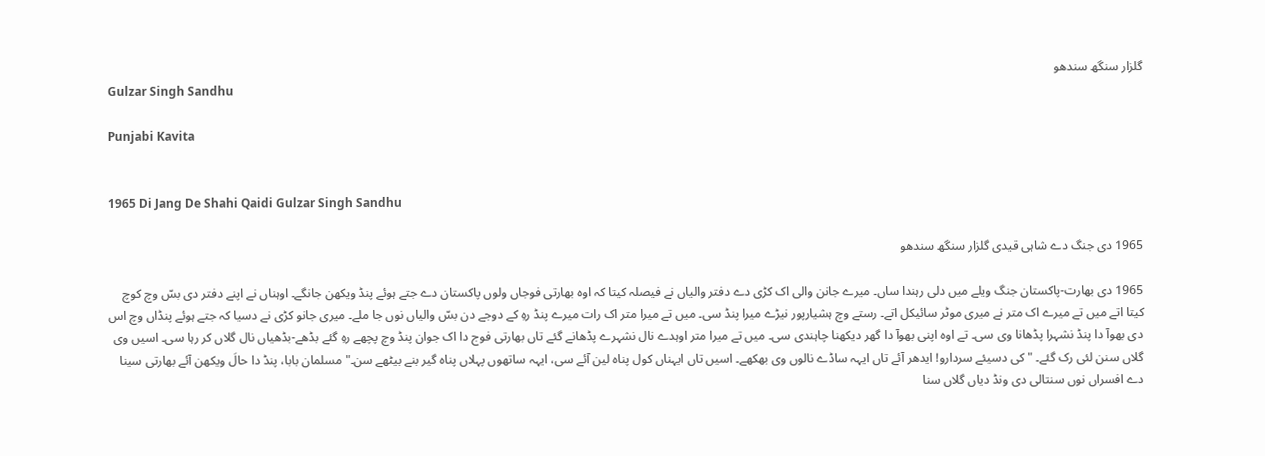گلزار سنگھ سندھو
Gulzar Singh Sandhu

Punjabi Kavita


1965 Di Jang De Shahi Qaidi Gulzar Singh Sandhu

1965 دی جنگ دے شاہی قیدی گلزار سنگھ سندھو

1965 دی بھارت-پاکستان جنگ ویلے میں دلی رہندا ساں۔ میرے جانن والی اک کڑی دے دفتر والیاں نے فیصلہ کیتا کہ اوہ بھارتی فوجاں ولوں پاکستان دے جتے ہوئے پنڈ ویکھن جانگے۔ اوہناں نے اپنے دفتر دی بسّ وچ کوچ کیتا اتے میں تے میرے اک متر نے میری موٹر سائیکل اتے۔ رستے وچ ہشیارپور نیڑے میرا پنڈ سی۔ میں تے میرا متر اک رات میرے پنڈ رہِ کے دوجے دن بسّ والیاں نوں جا ملے۔ میری جانو کڑی نے دسیا کہ جتے ہوئے پنڈاں وچ اس دی بھوآ دا پنڈ نشہرا پڈھانا وی سی۔ تے اوہ اپنی بھوآ دا گھر دیکھنا چاہندی سی۔ میں تے میرا متر اوہدے نال نشہرے پڈھانے گئے تاں بھارتی فوج دا اک جوان پنڈ وچ پچھے رہِ گئے بڈھے-بڈھیاں نال گلاں کر رہا سی۔ اسیں وی گلاں سنن لئی رک گئے۔ "کی دسیئے سردارو! ایدھر آئے تاں ایہہ ساڈے نالوں وی بھکھے۔ اسیں تاں ایہناں کول پناہ لین آئے سی، ایہہ ساتھوں پہلاں پناہ گیر بنے بیٹھے سن۔" مسلمان بابا، پنڈ دا حالَ ویکھن آئے بھارتی سینا دے افسراں نوں سنتالی دی ونڈ دیاں گلاں سنا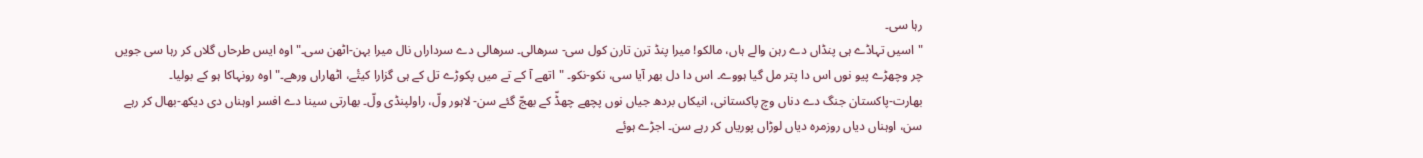رہا سی۔
"اسیں تہاڈے ہی پنڈاں دے رہن والے ہاں، مالکو! میرا پنڈ ترن تارن کول سی- سرھالی۔ سرھالی دے سرداراں نال میرا بہن-اٹھن سی۔" اوہ ایس طرحاں گلاں کر رہا سی جویں چر وچھڑے پیو نوں اس دا پتر مل گیا ہووے۔ اس دا دل بھر آیا سی، نکو-نکو۔ "اتھے آ کے تے میں پکوڑے تل کے ہی گزارا کیتٔے، اٹھاراں ورھے۔" اوہ رونہاکا ہو کے بولیا۔
بھارت-پاکستان جنگ دے دناں وچ پاکستانی، انیکاں بردھ جیاں نوں پچھے چھڈّ کے بھجّ گئے سن- لاہور ولّ، راولپنڈی ولّ۔ بھارتی سینا دے افسر اوہناں دی دیکھ-بھال کر رہے سن، اوہناں دیاں روزمرہ دیاں لوڑاں پوریاں کر رہے سن۔ اجڑے ہوئے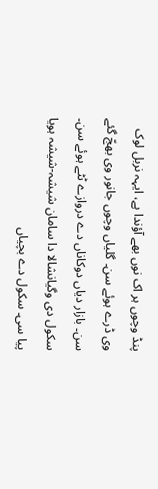پنڈ وچوں ہر اک نوں بھے آؤندا ہے، ایہہ نربل لوک وی ڈرے ہوئے سن۔ گلیاں وچوں جانور وی بھجّ گئے سن۔ بازار دیاں دوکاناں دے دروازے ٹٹے ہوئے سن۔ سکول دی وگیانشالا دا سامان شیشہ-شیشہ ہویا پیا سی۔ سکول دے بچیاں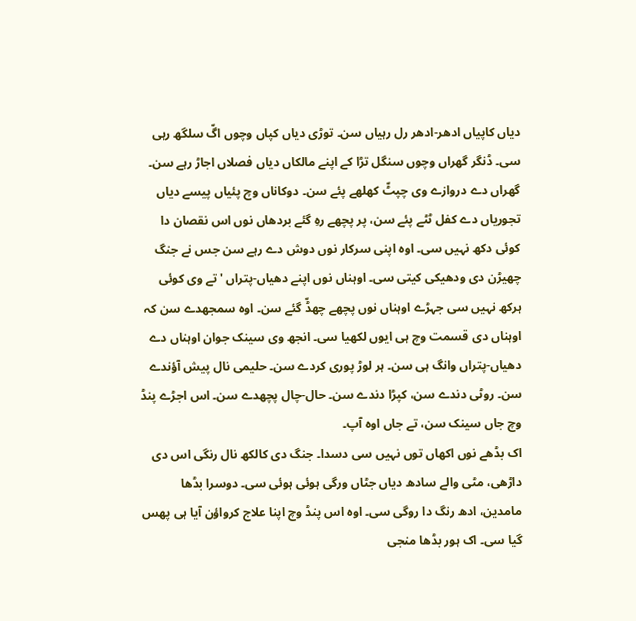دیاں کاپیاں ادھر-ادھر رل رہیاں سن۔ توڑی دیاں کپاں وچوں اگّ سلگھ رہی سی۔ ڈنگر گھراں وچوں سنگل تڑا کے اپنے مالکاں دیاں فصلاں اجاڑ رہے سن۔ گھراں دے دروازے وی چپٹّ کھلھے پئے سن۔ دوکاناں وچ پئیاں پیسے دیاں تجوریاں دے کفل ٹٹے پئے سن، پر پچھے رہِ گئے بردھاں نوں اس نقصان دا کوئی دکھ نہیں سی۔ اوہ اپنی سرکار نوں دوش دے رہے سن جس نے جنگ چھیڑن دی ودھیکی کیتی سی۔ اوہناں نوں اپنے دھیاں-پتراں 'تے وی کوئی ہرکھ نہیں سی جہڑے اوہناں نوں پچھے چھڈّ گئے سن۔ اوہ سمجھدے سن کہ اوہناں دی قسمت وچ ہی ایوں لکھیا سی۔ انجھ وی سینک جوان اوہناں دے دھیاں-پتراں وانگ ہی سن۔ ہر لوڑ پوری کردے سن۔ حلیمی نال پیش آؤندے سن۔ روٹی دندے سن، کپڑا دندے سن۔ حال-چال پچھدے سن۔ اس اجڑے پنڈ وچ جاں سینک سن، تے جاں اوہ آپ۔
اک بڈھے نوں اکھاں توں نہیں سی دسدا۔ جنگ دی کالکھ نال رنگی اس دی داڑھی، مٹی والے سادھ دیاں جٹاں ورگی ہوئی ہوئی سی۔ دوسرا بڈھا مامدین، ادھ رنگ دا روگی سی۔ اوہ اس پنڈ وچ اپنا علاج کرواؤن آیا ہی پھس گیا سی۔ اک ہور بڈھا منجی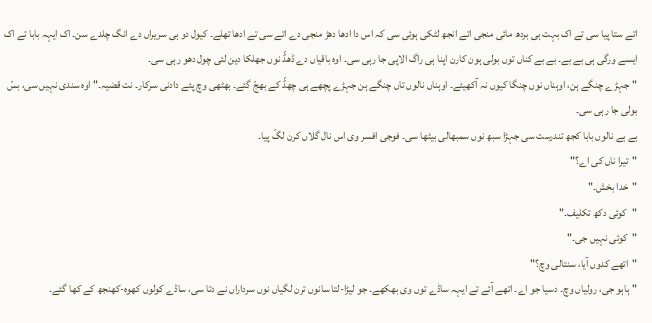اتے ستا پیا سی تے اک بہت ہی بردھ مائی منجی اتے انجھ لٹکی ہوئی سی کہ اس دا ادھا دھڑ منجی دے اتے سی تے ادھا تھلے۔ کیول دو ہی سریراں دے انگ چلدے سن۔ اک ایہہ بابا تے اک ایسے ورگی ہی بے بے۔ بے بے کناں توں بولی ہون کارن اپنا ہی راگ الاپی جا رہی سی۔ اوہ باقیاں دے ڈھڈّ نوں جھلکا دین لئی چول دھو رہی سی۔
"جہڑے چنگے ہن، اوہناں نوں چنگا کیوں نہ آکھیئے۔ اوہناں نالوں تاں چنگے ہن جہڑے پچھے ہی چھڈّ کے بھجّ گئے۔ بھٹھی وچ پئے دادنی سرکار۔ نت قضیہ۔" اوہ سندی نہیں سی، بسّ بولی جا رہی سی۔
بے بے نالوں بابا کجھ تندرست سی جہڑا سبھ نوں سمبھالی بیٹھا سی۔ فوجی افسر وی اس نال گلاں کرن لگّ پیا۔
"تیرا ناں کی اے؟"
"خدا بخش۔"
"کوئی دکھ تکلیف۔"
"کوئی نہیں جی۔"
"اتھے کدوں آیا، سنتالی وچ؟"
"ہاہو جی، رولیاں وچ۔ دسیا جو اے۔ اتھے آئے تے ایہہ ساڈے توں وی بھکھے۔ جو لیڑا-لتا سانوں ترن لگیاں نوں سرداراں نے دتا سی، ساڈے کولوں کھوہ-کھنجھ کے کھا گئے۔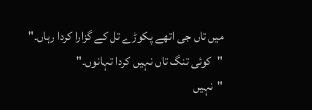میں تاں جی اتھے پکوڑے تل کے گزارا کردا رہاں۔"
"کوئی تنگ تاں نہیں کردا تہانوں۔"
"نہیں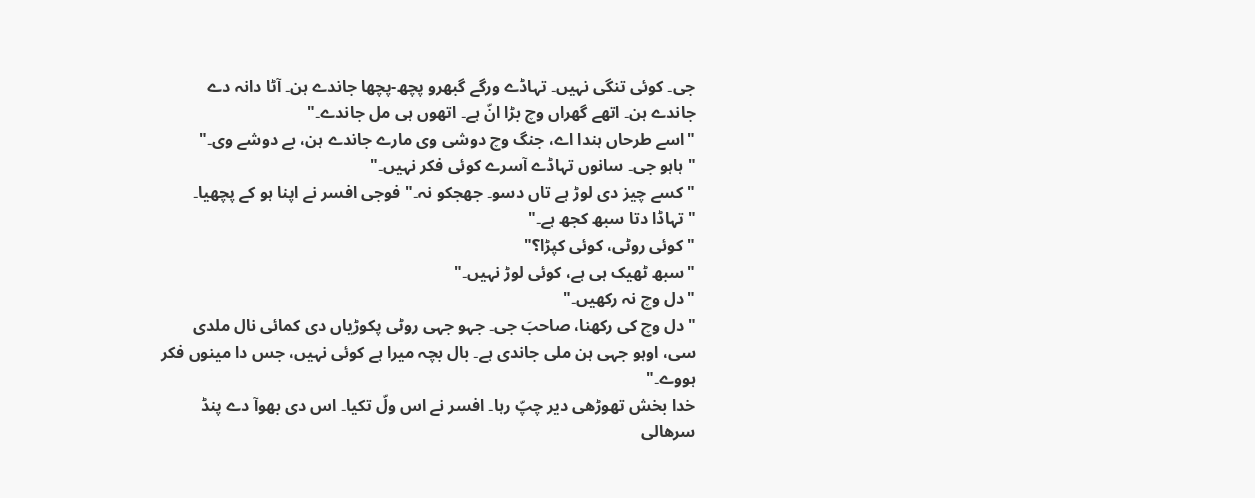جی۔ کوئی تنگی نہیں۔ تہاڈے ورگے گبھرو پچھ-پچھا جاندے ہن۔ آٹا دانہ دے جاندے ہن۔ اتھے گھراں وچ بڑا انّ ہے۔ اتھوں ہی مل جاندے۔"
"اسے طرحاں ہندا اے، جنگ وچ دوشی وی مارے جاندے ہن، بے دوشے وی۔"
"ہاہو جی۔ سانوں تہاڈے آسرے کوئی فکر نہیں۔"
"کسے چیز دی لوڑ ہے تاں دسو۔ جھجکو نہ۔" فوجی افسر نے اپنا ہو کے پچھیا۔
"تہاڈا دتا سبھ کجھ ہے۔"
"کوئی روٹی، کوئی کپڑا؟"
"سبھ ٹھیک ہی ہے، کوئی لوڑ نہیں۔"
"دل وچ نہ رکھیں۔"
"دل وچ کی رکھنا، صاحبَ جی۔ جہو جہی روٹی پکوڑیاں دی کمائی نال ملدی سی، اوہو جہی ہن ملی جاندی ہے۔ بال بچہ میرا ہے کوئی نہیں، جس دا مینوں فکر ہووے۔"
خدا بخش تھوڑھی دیر چپّ رہا۔ افسر نے اس ولّ تکیا۔ اس دی بھوآ دے پنڈ سرھالی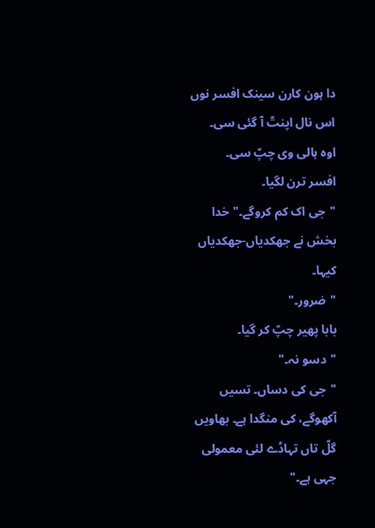دا ہون کارن سینک افسر نوں اس نال اپنتّ آ گئی سی۔
اوہ ہالی وی چپّ سی۔
افسر ترن لگیا۔
"جی اک کم کروگے۔" خدا بخش نے جھکدیاں-جھکدیاں کیہا۔
"ضرور۔"
بابا پھیر چپّ کر گیا۔
"دسو نہ۔"
"جی کی دساں۔ تسیں آکھوگے، کی منگدا ہے۔ بھاویں گلّ تاں تہاڈے لئی معمولی جہی ہے۔"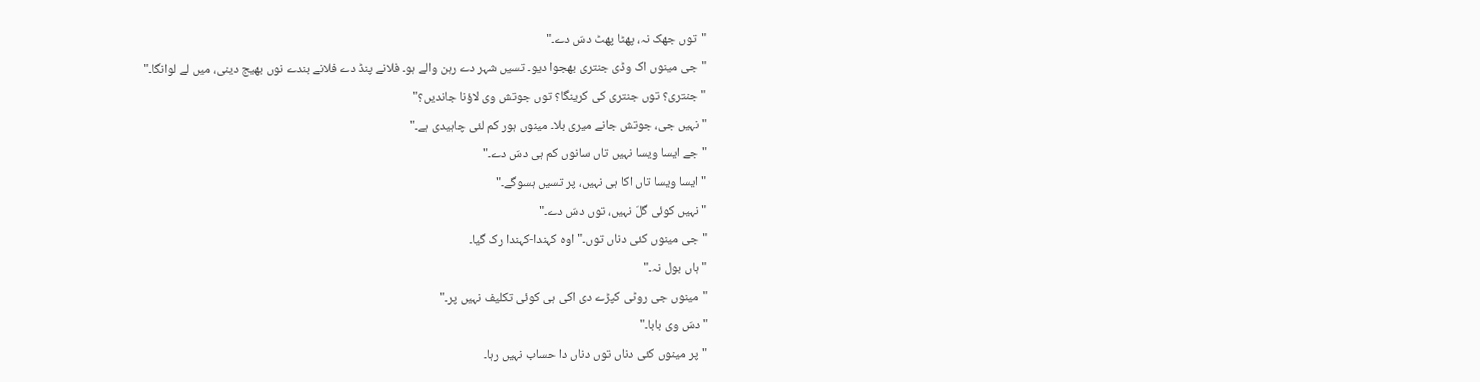"توں جھک نہ، پھٹا پھٹ دسّ دے۔"
"جی مینوں اک وڈی جنتری بھجوا دیو۔ تسیں شہر دے رہن والے ہو۔ فلانے پنڈ دے فلانے بندے نوں بھیج دینی، میں لے لوانگا۔"
"جنتری؟ توں جنتری کی کرینگا؟ توں جوتش وی لاؤنا جاندیں؟"
"نہیں جی، جوتش جانے میری بلا۔ مینوں ہور کم لئی چاہیدی ہے۔"
"جے ایسا ویسا نہیں تاں سانوں کم ہی دسّ دے۔"
"ایسا ویسا تاں اکا ہی نہیں، پر تسیں ہسوگے۔"
"نہیں کوئی گلّ نہیں، توں دسّ دے۔"
"جی مینوں کئی دناں توں۔" اوہ کہندا-کہندا رک گیا۔
"ہاں بول نہ۔"
"مینوں جی روٹی کپڑے دی اکی ہی کوئی تکلیف نہیں پر۔"
"دسّ وی بابا۔"
"پر مینوں کئی دناں توں دناں دا حساب نہیں رہا۔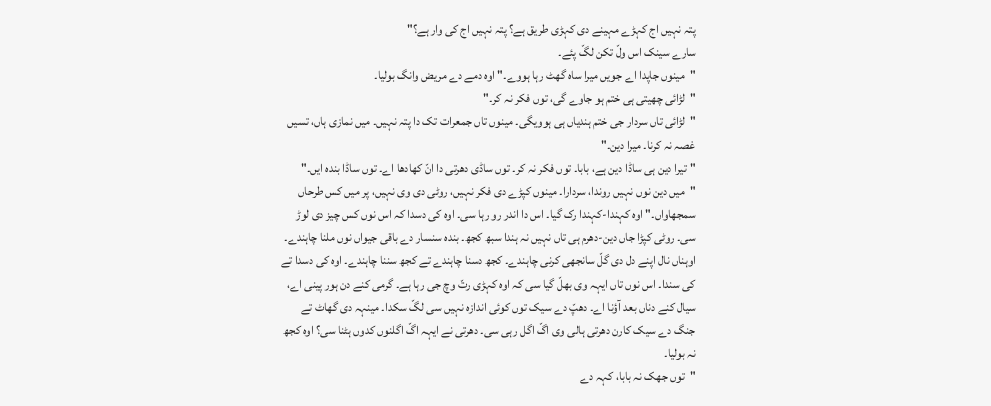پتہ نہیں اج کہڑے مہینے دی کہڑی طریق ہے؟ پتہ نہیں اج کی وار ہے؟"
سارے سینک اس ولّ تکن لگّ پئے۔
"مینوں جاپدا اے جویں میرا ساہ گھٹ رہا ہووے۔" اوہ دمے دے مریض وانگ بولیا۔
"لڑائی چھیتی ہی ختم ہو جاوے گی، توں فکر نہ کر۔"
"لڑائی تاں سردار جی ختم ہندیاں ہی ہوویگی۔ مینوں تاں جمعرات تک دا پتہ نہیں۔ میں نمازی ہاں، تسیں غصہ نہ کرنا۔ میرا دین۔"
"تیرا دین ہی ساڈا دین ہے، بابا۔ توں فکر نہ کر۔ توں ساڈی دھرتی دا انّ کھادھا اے۔ توں ساڈا بندہ ایں۔"
"میں دین نوں نہیں روندا، سردارا۔ مینوں کپڑے دی فکر نہیں، روٹی دی وی نہیں، پر میں کس طرحاں سمجھاواں۔" اوہ کہندا-کہندا رک گیا۔ اس دا اندر رو رہا سی۔ اوہ کی دسدا کہ اس نوں کس چیز دی لوڑ سی۔ روٹی کپڑا جاں دین-دھرم ہی تاں نہیں نہ ہندا سبھ کجھ۔ بندہ سنسار دے باقی جیواں نوں ملنا چاہندے۔ اوہناں نال اپنے دل دی گلّ سانجھی کرنی چاہندے۔ کجھ دسنا چاہندے تے کجھ سننا چاہندے۔ اوہ کی دسدا تے کی سندا۔ اس نوں تاں ایہہ وی بھلّ گیا سی کہ اوہ کہڑی رتّ وچ جی رہا ہے۔ گرمی کنے دن ہور پینی اے، سیال کنے دناں بعد آؤنا اے۔ دھپّ دے سیک توں کوئی اندازہ نہیں سی لگّ سکدا۔ مینہہ دی گھاٹ تے جنگ دے سیک کارن دھرتی ہالی وی اگّ اگل رہی سی۔ دھرتی نے ایہہ اگّ اگلنوں کدوں ہٹنا سی؟ اوہ کجھ نہ بولیا۔
"توں جھک نہ بابا، کہہ دے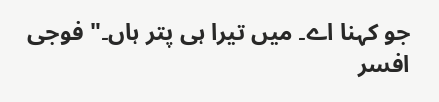جو کہنا اے۔ میں تیرا ہی پتر ہاں۔" فوجی افسر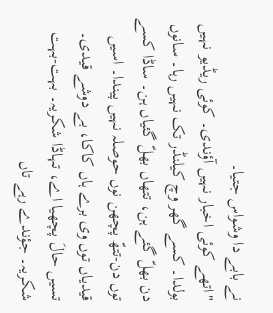نے بابے دا وشواس جتیا۔
"اتھے کوئی اخبار نہیں آؤندی۔ کوئی ریڈیو نہیں بولدا۔ کسے گھر وچ کیلنڈر تک نہیں رہا۔ سانوں دن بھلّ گئے ہن، تتھاں بھلّ گئیاں ہن۔ ساڈا کسے توں دن-تتھّ پچھن نوں حوصلہ نہیں پیندا۔ اسیں قیدیاں توں وی برے ہاں کاکا، بے دوشے قیدی۔ تسیں حالَ پچھیا اے، تہاڈا شکریہ۔ بہت-بہت شکریہ۔ جؤندے رہے تاں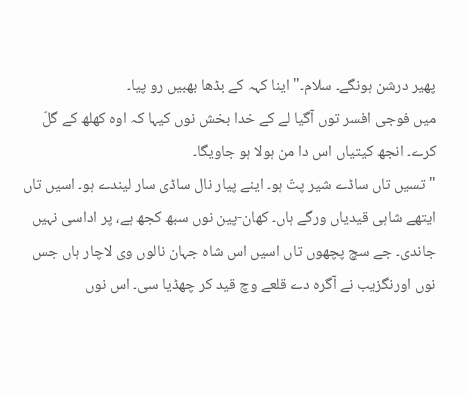پھیر درشن ہونگے۔ سلام۔" اینا کہہ کے بڈھا بھبیں رو پیا۔
میں فوجی افسر توں آگیا لے کے خدا بخش نوں کیہا کہ اوہ کھلھ کے گلّ کرے۔ انجھ کیتیاں اس دا من ہولا ہو جاویگا۔
"تسیں تاں ساڈے شیر پتّ ہو۔ اینے پیار نال ساڈی سار لیندے ہو۔ اسیں تاں ایتھے شاہی قیدیاں ورگے ہاں۔ کھان-پین نوں سبھ کجھ ہے، پر اداسی نہیں جاندی۔ جے سچ پچھوں تاں اسیں اس شاہ جہان نالوں وی لاچار ہاں جس نوں اورنگزیب نے آگرہ دے قلعے وچ قید کر چھڈیا سی۔ اس نوں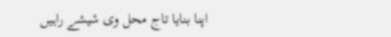اپنا بنایا تاج محل وی شیشے راہیں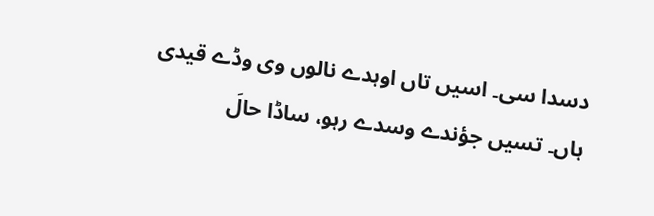دسدا سی۔ اسیں تاں اوہدے نالوں وی وڈے قیدی ہاں۔ تسیں جؤندے وسدے رہو، ساڈا حالَ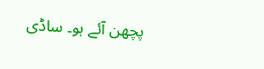پچھن آئے ہو۔ ساڈی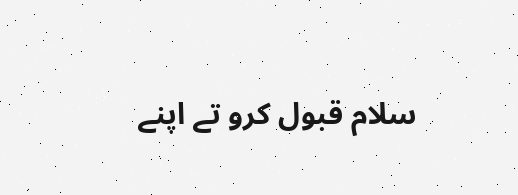سلام قبول کرو تے اپنے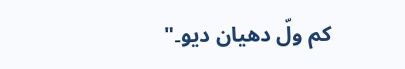کم ولّ دھیان دیو۔"